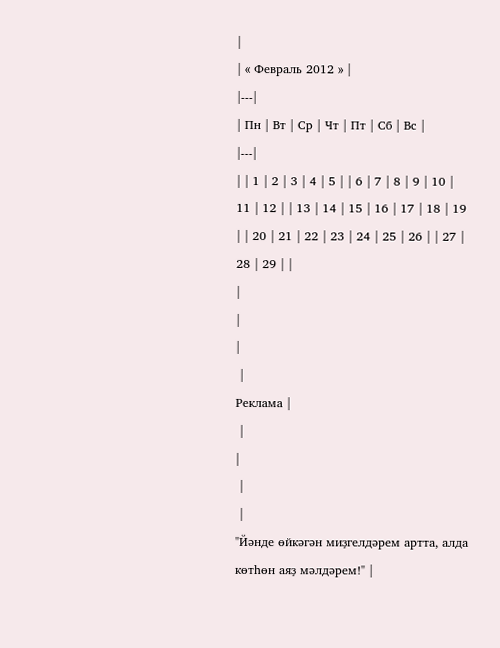|
| « Февраль 2012 » |
|---|
| Пн | Вт | Ср | Чт | Пт | Сб | Вс |
|---|
| | 1 | 2 | 3 | 4 | 5 | | 6 | 7 | 8 | 9 | 10 | 11 | 12 | | 13 | 14 | 15 | 16 | 17 | 18 | 19 | | 20 | 21 | 22 | 23 | 24 | 25 | 26 | | 27 | 28 | 29 | |
|
|
|
 |
Реклама |
 |
|
 |
 |
"Йәнде өйкәгән миҙгелдәрем артта, алда көтһөн аяҙ мәлдәрем!" |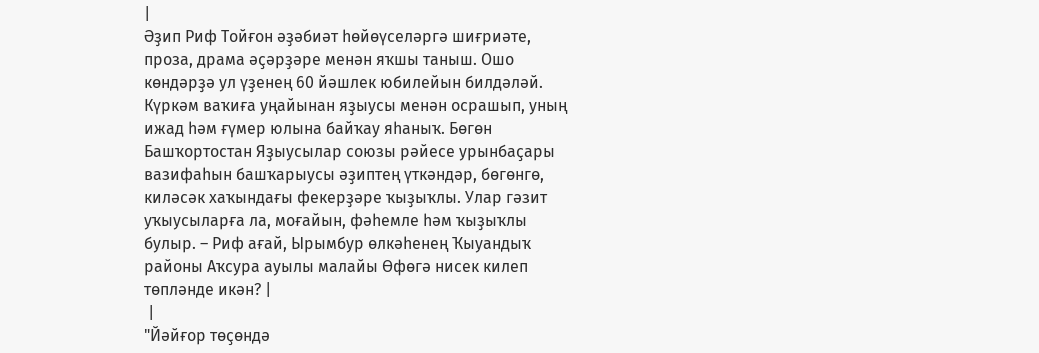|
Әҙип Риф Тойғон әҙәбиәт hөйөүселәргә шиғриәте, проза, драма әҫәрҙәре менән яҡшы таныш. Ошо көндәрҙә ул үҙенең 60 йәшлек юбилейын билдәләй. Күркәм ваҡиға уңайынан яҙыусы менән осрашып, уның ижад hәм ғүмер юлына байҡау яhаныҡ. Бөгөн Башҡортостан Яҙыусылар союзы рәйесе урынбаҫары вазифаhын башҡарыусы әҙиптең үткәндәр, бөгөнгө, киләсәк хаҡындағы фекерҙәре ҡыҙыҡлы. Улар гәзит уҡыусыларға ла, моғайын, фәhемле hәм ҡыҙыҡлы булыр. – Риф ағай, Ырымбур өлкәhенең Ҡыуандыҡ районы Аҡсура ауылы малайы Өфөгә нисек килеп төпләнде икән? |
 |
"Йәйғор төҫөндә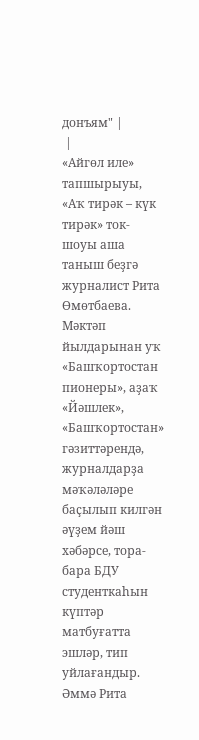донъям" |
 |
«Айгөл иле» тапшырыуы, «Аҡ тирәк – күк тирәк» ток-шоуы аша таныш беҙгә журналист Рита Өмөтбаева. Мәктәп йылдарынан уҡ «Башҡортостан пионеры», аҙаҡ «Йәшлек», «Башҡортостан» гәзиттәрендә, журналдарҙа мәҡәләләре баҫылып килгән әүҙем йәш хәбәрсе, тора-бара БДУ студенткаhын күптәр матбуғатта эшләр, тип уйлағандыр. Әммә Рита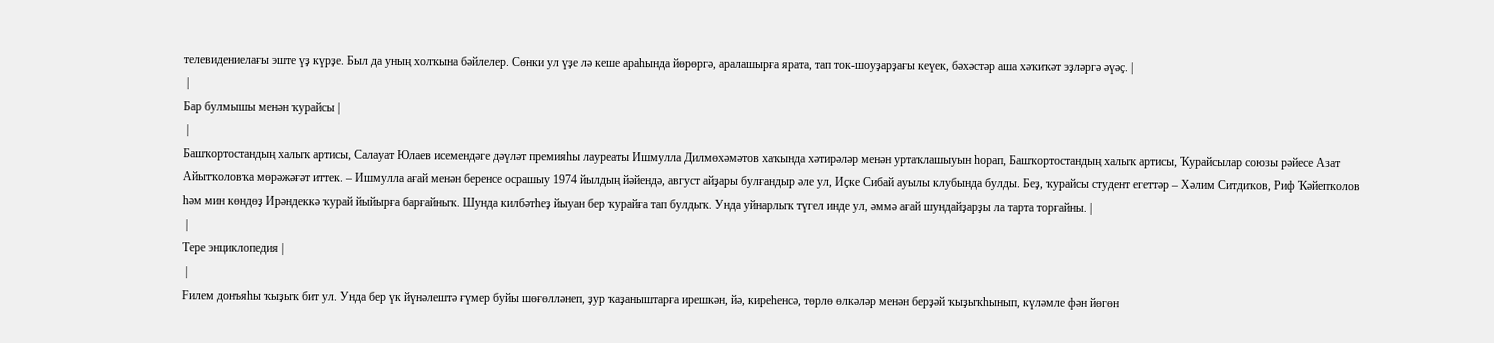телевидениелағы эште үҙ күрҙе. Был да уның холҡына бәйлелер. Сөнки ул үҙе лә кеше араhында йөрөргә, аралашырға ярата, тап ток-шоуҙарҙағы кеүек, бәхәстәр аша хәҡиҡәт эҙләргә әүәҫ. |
 |
Бар булмышы менән ҡурайсы |
 |
Башҡортостандың халыҡ артисы, Салауат Юлаев исемендәге дәүләт премияhы лауреаты Ишмулла Дилмөхәмәтов хаҡында хәтирәләр менән уртаҡлашыуын hорап, Башҡортостандың халыҡ артисы, Ҡурайсылар союзы рәйесе Азат Айытҡоловҡа мөрәжәғәт иттек. – Ишмулла ағай менән беренсе осрашыу 1974 йылдың йәйендә, август айҙары булғандыр әле ул, Иҫке Сибай ауылы клубында булды. Беҙ, ҡурайсы студент егеттәр – Хәлим Ситдиҡов, Риф Ҡәйепҡолов hәм мин көндөҙ Ирәндеккә ҡурай йыйырға барғайныҡ. Шунда килбәтhеҙ йыуан бер ҡурайға тап булдыҡ. Унда уйнарлыҡ түгел инде ул, әммә ағай шундайҙарҙы ла тарта торғайны. |
 |
Тере энциклопедия |
 |
Fилем донъяhы ҡыҙыҡ бит ул. Унда бер үк йүнәлештә ғүмер буйы шөғөлләнеп, ҙур ҡаҙаныштарға ирешкән, йә, киреhенсә, төрлө өлкәләр менән берҙәй ҡыҙыҡhынып, күләмле фән йөгөн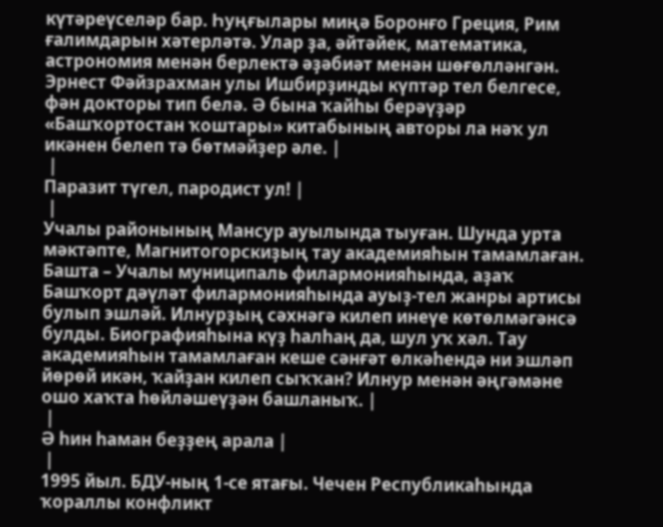күтәреүселәр бар. Һуңғылары миңә Боронғо Греция, Рим ғалимдарын хәтерләтә. Улар ҙа, әйтәйек, математика, астрономия менән берлектә әҙәбиәт менән шөғөлләнгән. Эрнест Фәйзрахман улы Ишбирҙинды күптәр тел белгесе, фән докторы тип белә. Ә бына ҡайhы берәүҙәр «Башҡортостан ҡоштары» китабының авторы ла нәҡ ул икәнен белеп тә бөтмәйҙер әле. |
 |
Паразит түгел, пародист ул! |
 |
Учалы районының Мансур ауылында тыуған. Шунда урта мәктәпте, Магнитогорскиҙың тау академияhын тамамлаған. Башта – Учалы муниципаль филармонияhында, аҙаҡ Башҡорт дәүләт филармонияhында ауыҙ-тел жанры артисы булып эшләй. Илнурҙың сәхнәгә килеп инеүе көтөлмәгәнсә булды. Биографияhына күҙ hалhаң да, шул уҡ хәл. Тау академияhын тамамлаған кеше сәнғәт өлкәhендә ни эшләп йөрөй икән, ҡайҙан килеп сыҡҡан? Илнур менән әңгәмәне ошо хаҡта hөйләшеүҙән башланыҡ. |
 |
Ә һин һаман беҙҙең арала |
 |
1995 йыл. БДУ-ның 1-се ятағы. Чечен Республикаhында ҡораллы конфликт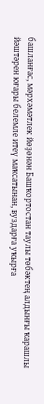башланғас, мәрхәмәтлек йөҙөнән Башҡортостан таулы төбәктең алдынғы ҡарашлы йәштәрен юғары белемле итеү маҡсатынан, вуздарға уҡырға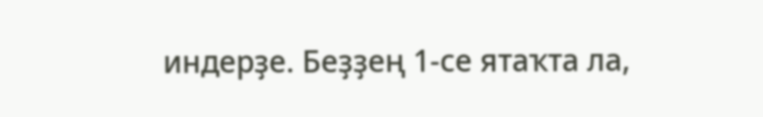индерҙе. Беҙҙең 1-се ятаҡта ла,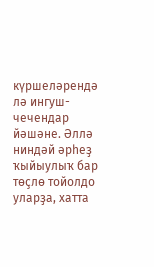күршеләрендә лә ингуш-чечендар йәшәне. Әллә ниндәй әрhеҙ ҡыйыулыҡ бар төҫлө тойолдо уларҙа, хатта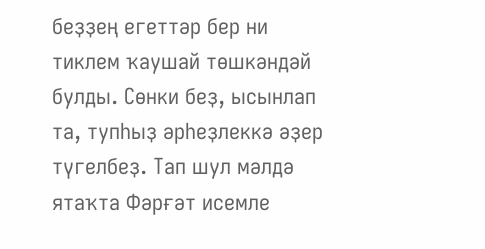беҙҙең егеттәр бер ни тиклем ҡаушай төшкәндәй булды. Сөнки беҙ, ысынлап та, тупhыҙ әрhеҙлеккә әҙер түгелбеҙ. Тап шул мәлдә ятаҡта Фәрғәт исемле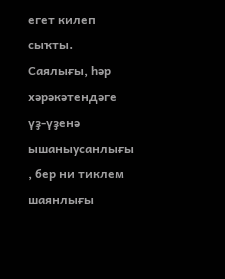егет килеп сыҡты. Саялығы, hәр хәрәкәтендәге үҙ-үҙенә ышаныусанлығы , бер ни тиклем шаянлығы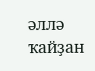әллә ҡайҙан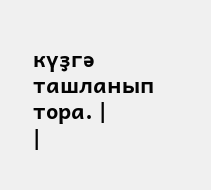күҙгә ташланып тора. |
|